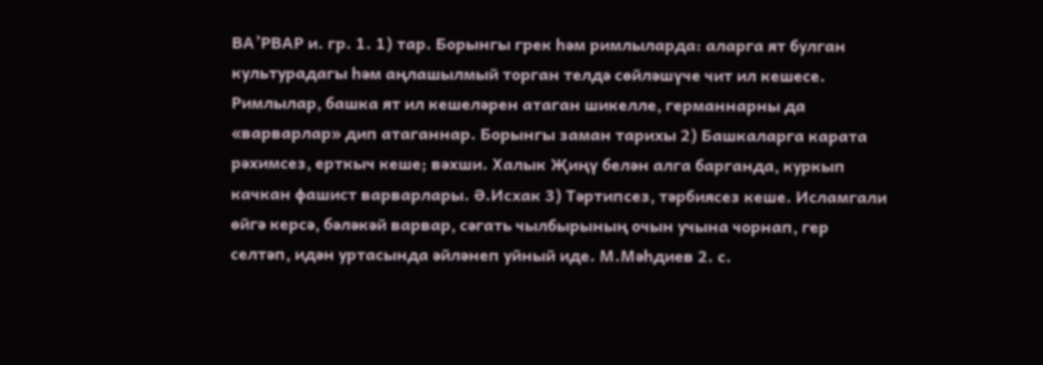ВА’РВАР и. гр. 1. 1) тар. Борынгы грек һәм римлыларда: аларга ят булган культурадагы һәм аңлашылмый торган телдә сөйләшүче чит ил кешесе. Римлылар, башка ят ил кешеләрен атаган шикелле, германнарны да «варварлар» дип атаганнар. Борынгы заман тарихы 2) Башкаларга карата рәхимсез, ерткыч кеше; вәхши. Халык Җиңү белән алга барганда, куркып качкан фашист варварлары. Ә.Исхак 3) Тәртипсез, тәрбиясез кеше. Исламгали өйгә керсә, бәләкәй варвар, сәгать чылбырының очын учына чорнап, гер селтәп, идән уртасында әйләнеп уйный иде. М.Мәһдиев 2. с.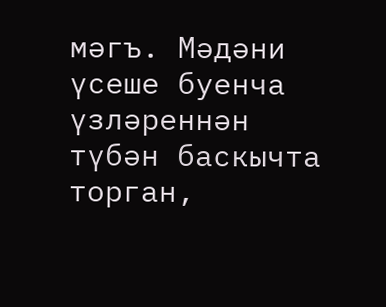мәгъ. Мәдәни үсеше буенча үзләреннән түбән баскычта торган,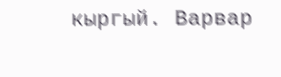кыргый. Варвар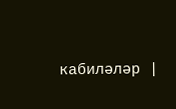кабиләләр |